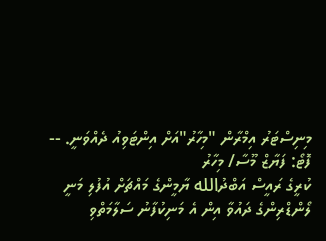މިނިސްޓަރު އިމްރާން "މިހާރު"އަށް އިންޓަވިއު ދެއްވަނީ. -- ފޮޓޯ: ފަޔާޒް މޫސާ/ މިހާރު
ކުރީގެ ރައީސް އަބްދުالله ޔާމީންގެ މައްޗަށް އުފުލި މަނީ ލޯންޑްރިންގެ ދައުވާ އިން އެ މަނިކުފާނު ސަލާމަތްވި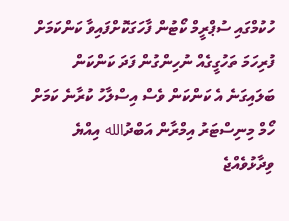ހުކުމްގައި ސުޕްރީމް ކޯޓުން ފާހަގަކޮށްފައިވާ ކަންކަމަށް ފުރިހަމަ ތަހުގީގެއް ނުހިންގުން ފަދަ ކަންކަން ބަލައިގަނެ އެ ކަންކަން ވެސް އިސްލާހު ކުރާނެ ކަމަށް ހޯމް މިނިސްޓަރު އިމްރާން އަބްދުالله އިއްޔެ ވިދާޅުވެއްޖެ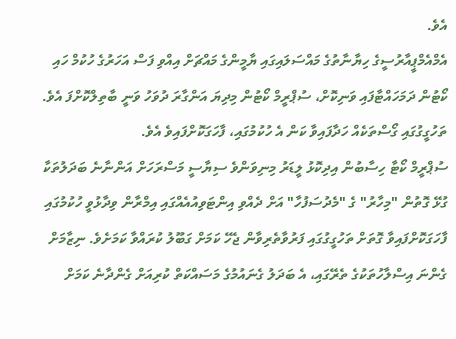އެވެ.
އެމްއެމްޕީއާރުސީގެ ހިޔާނާތުގެ މައްސަލައިގައި ޔާމީންގެ މައްޗަށް އިއްވި ފަސް އަހަރުގެ ހުކުމް ހައި ކޯޓުން ދަމަހައްޓާފައި ވަނިކޮށް، ސުޕްރީމް ކޯޓުން މިދިޔަ އަންގާރަ ދުވަހު ވަނީ ބާތިލްކޮށްފަ އެވެ. ތަހުގީގުގައި ގޯސްތަކެއް ހަދާފައިވާ ކަން އެ ހުކުމުގައި، ފާހަގަކޮށްފައިވެ އެވެ.
ސުޕްރީމް ކޯޓާ ހިސާބުން އިދިކޮޅު ލީޑަރު މިނިވަންވެ ސިޔާސީ މަސްރަހަށް އަންނާނެ ބަދަލުތަކާ ގުޅޭ ގޮތުން "މިހާރު" ގެ "މެދުސަފުހާ" އަށް ދެއްވި އިންޓަވިއުއެއްގައި އިމްރާން ވިދާޅުވީ ހުކުމުގައި ފާހަގަކޮށްފައިވާ ގޮތަށް ތަހުގީގުގައި ފަރުވާތެރިވާން ޖެހޭ ކަމަށް ގަބޫލު ކުރައްވާ ކަމަށެވެ. ނިޒާމަށް ގެންނަ އިސްލާހުތަކުގެ ތެރޭގައި، އެ ބަދަލު ގެނައުމުގެ މަސައްކަތް ކުރިއަށް ގެންދާނެ ކަމަށް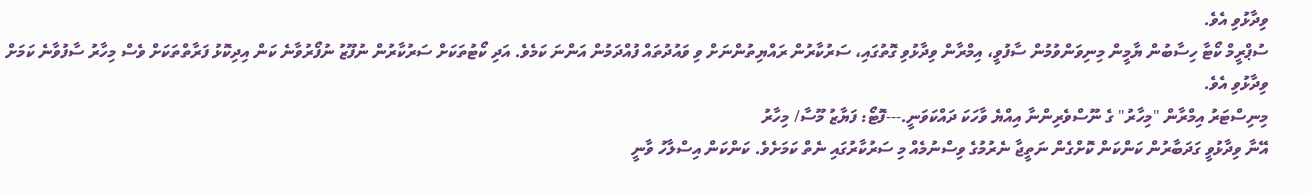ވިދާޅުވި އެވެ.
ސުޕްރީމް ކޯޓާ ހިސާބުން ޔާމީން މިނިވަންވުމުން ސާފުވީ، އިމްރާން ވިދާޅުވި ގޮތުގައި، ސަރުކާރުން ރައްޔިތުންނަށް ވި ވައުދުތައް ފުއްދަމުން އަންނަ ކަމެވެ. އަދި ކޯޓުތަކަށް ސަރުކާރުން ނުފޫޒު ނުފޯރުވާނެ ކަން އިދިކޮޅު ފަރާތްތަކަށް ވެސް މިހާރު ސާފުވާނެ ކަމަށް ވިދާޅުވި އެވެ.
މިނިސްޓަރު އިމްރާން "މިހާރު" ގެ ނޫސްވެރިންނާ އިއްޔެ ވާހަކަ ދައްކަވަނީ.---ފޮޓޯ: ފަޔާޒު މޫސާ/ މިހާރު
އޭނާ ވިދާޅުވީ ގަދަބާރުން ކަންކަން ކޮށްގެން ނަތީޖާ ނެރުމުގެ ވިސްނުމެއް މި ސަރުކާރުގައި ނެތް ކަމަށެވެ. ކަންކަން އިސްލާހު ވާނީ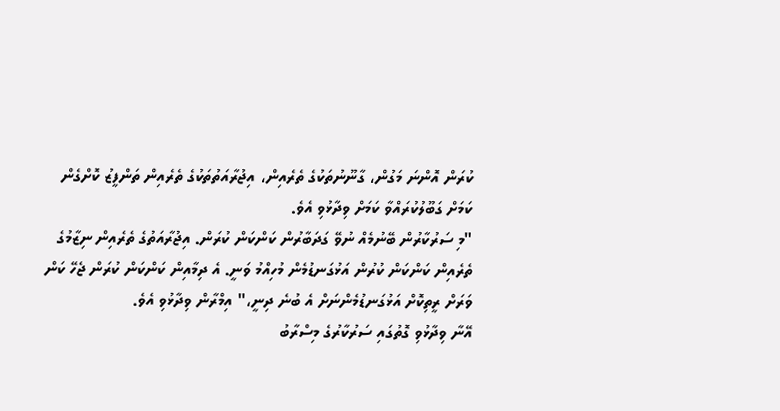ކުރަން އޮންނަ މަގުން، ގާނޫނުތަކުގެ ތެރެއިން، އިޖުރާއަތުތަކުގެ ތެރެއިން ތަންފީޒު ކޮށްގެން ކަމަށް ގަބޫލުކުރައްވާ ކަމަށް ވިދާޅުވި އެވެ.
"މި ސަރުކާރުން ބޭނުމެއް ނުވޭ ގަދަބާރުން ކަންކަން ކުރަން. އިޖުރާއަތުގެ ތެރެއިން ނިޒާމުގެ ތެރެއިން ކަންކަން ކުރުން އަޅުގަނޑުމެން މުހިއްމު ވަނީ. އެ ދިމާއިން ކަންކަން ކުރަން ޖެހޭ ކަން ވަރަށް ރީތިކޮށް އަޅުގަނޑުމެންނަށް އެ ބުނެ ދިނީ،" އިމްރާން ވިދާޅުވި އެވެ.
އޭނާ ވިދާޅުވި ގޮތުގައި ސަރުކާރުގެ މިސްރާބު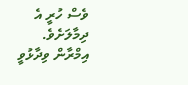ވެސް ހުރީ އެ ދިމާލަށެވެ.
އިމްރާން ވިދާޅުވީ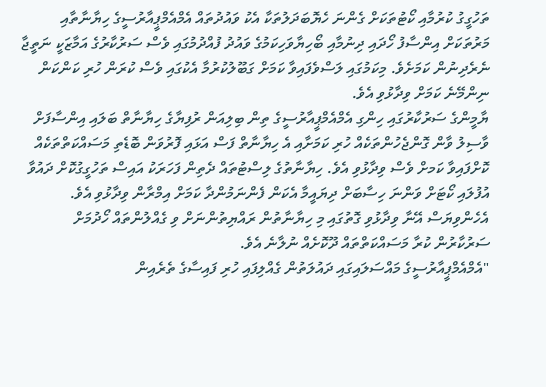ތަހުގީގު ކުރުމާއި ކޯޓުތަކަށް ގެންނަ ހެޔޮބަދަލުތަކާ އެކު ވައުދުތައް އެމްއެމްޕީއާރުސީގެ ހިޔާނާތާއި މަރުތަކަށް އިންސާފު ހޯދައި ދިނުމާއި ބޯހިޔާވަހިކަމުގެ ވައުދު ފުއްދުމުގައި ވެސް ސަރުކާރުގެ އަމާޒަކީ ނަތީޖާ ނެރެދިނުން ކަމަށެވެ. މިކަމުގައި ލަސްވެފައިވާ ކަމަށް ގަބޫލުކުރުމާ އެކުގައި ވެސް ކުރަން ހުރި ކަންކަން ނިންމޭނެ ކަމަށް ވިދާޅުވި އެވެ.
ޔާމީންގެ ސަރުކާރުގައި ހިންގި އެމްއެމްޕީއާރުސީގެ ތިން ބިލިއަން ރުފިޔާގެ ހިޔާނާތް ބަލައި އިންސާފަށް ވާސިލު ވާން ގޮންޖެހުންތަކެއް ހުރި ކަމަށާއި އެ ހިޔާނާތް ފަސް އަޅައި ފޮރުވަން ބޮޑެތި މަސައްކަތްތަކެއް ކޮށްފައިވާ ކަމށް ވެސް ވިދާޅުވި އެވެ. ހިޔާނާތުގެ ލިސްޓުތައް ދެތިން ފަހަރަކު އައިސް ތަހުގީގުކޮށް ދައުވާ އުފުލައި ކޯޓަށް ވަންނަ ހިސާބަށް ދިޔައީމާ އެކަން ފެންނަމުންދާ ކަމަށް އިމްރާން ވިދާޅުވި އެވެ.
އެހެންވިޔަސް އޭނާ ވިދާޅުވި ގޮތުގައި މި ހިޔާނާތުން ރައްޔިތުންނަށް ވި ގެއްލުންތައް ހޯދުމަށް ސަރުކާރުން ކުރާ މަސައްކަތްތައް ދޫކޮށެއް ނުލާނެ އެވެ.
"އެމްއެމްޕީއާރުސީގެ މައްސަލައިގައި ދައުލަތުން ގެއްލިފައި ހުރި ފައިސާގެ ތެރެއިން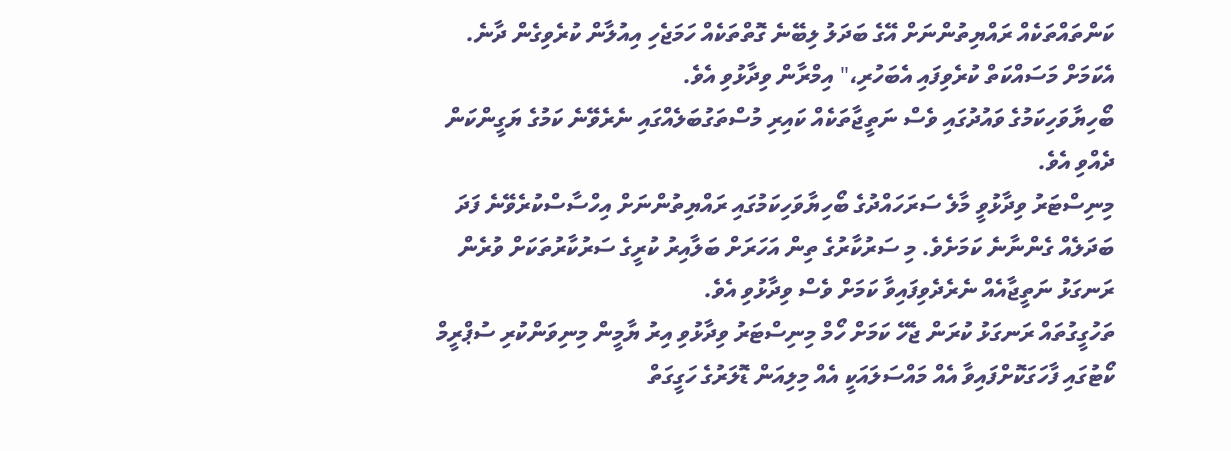ކަންތައްތަކެއް ރައްޔިތުންނަށް އޭގެ ބަދަލު ލިބޭނެ ގޮތްތަކެއް ހަމަޖެހި އިއުލާން ކުރެވިގެން ދާނެ. އެކަމަށް މަސައްކަތް ކުރެވިފައި އެބަހުރި،" އިމްރާން ވިދާޅުވި އެވެ.
ބޯހިޔާވަހިކަމުގެ ވައުދުގައި ވެސް ނަތީޖާތަކެއް ކައިރި މުސްތަގުބަލެއްގައި ނެރެވޭނެ ކަމުގެ ޔަގީންކަން ދެއްވި އެވެ.
މިނިސްޓަރު ވިދާޅުވީ މާލެ ސަރަހައްދުގެ ބޯހިޔާވަހިކަމުގައި ރައްޔިތުންނަށް އިހްސާސްކުރެވޭނެ ފަދަ ބަދަލެއް ގެންނާނެ ކަމަށެވެ. މި ސަރުކާރުގެ ތިން އަހަރަށް ބަލާއިރު ކުރީގެ ސަރުކާރުތަކަށް ވުރެން ރަނގަޅު ނަތީޖާއެއް ނެރެދެވިފައިވާ ކަމަށް ވެސް ވިދާޅުވި އެވެ.
ތަހުގީގުތައް ރަނގަޅު ކުރަން ޖެހޭ ކަމަށް ހޯމް މިނިސްޓަރު ވިދާޅުވި އިރު ޔާމީން މިނިވަންކުރި ސުޕްރީމް ކޯޓުގައި ފާހަގަކޮށްފައިވާ އެއް މައްސަލައަކީ އެއް މިލިއަން ޑޮލަރުގެ ހަގީގަތް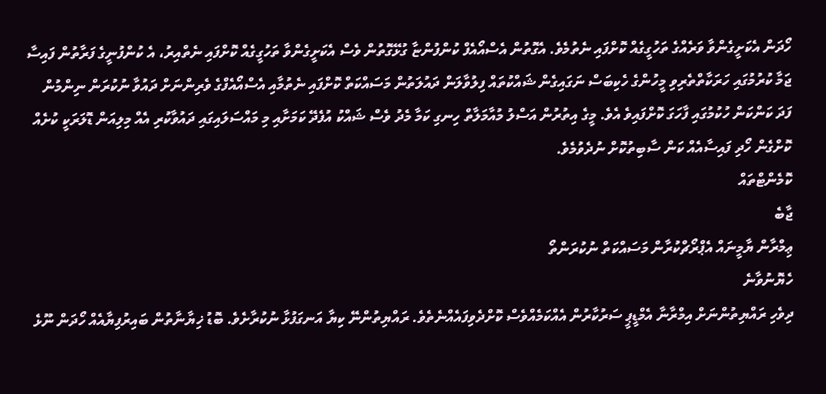ހޯދަން އެކަށީގެންވާ ވަރެއްގެ ތަހުގީގެއް ކޮށްފައި ނެތުމެވެ. އެގޮތުން އެސްއޯއެފް ކުންފުންޏާ ގުޅޭގޮތުން ވެސް އެކަށީގެންވާ ތަހުގީގެއް ކޮށްފައި ނެތްއިރު، އެ ކުންފުނީގެ ފަރާތުން ފައިސާ ޖަމާ ކުރުމުގައި ހަރަކާތްތެރިވި މީހުންގެ ހެކިބަސް ނަގައިގެން ޝައްކުތައް ފިލުވާލަން ދައުލަތުން މަސައްކަތް ކޮށްފައި ނެތުމާއި އެސްއޯއެފްގެ ވެރިންނަށް ދައުވާ ނުކުރަން ނިންމުން ފަދަ ކަންކަން ހުކުމުގައި ފާހަގަ ކޮށްފައިވެ އެވެ. މީގެ އިތުރުން އަސްލު މުއާމަލާތް ހިނގި ކަމާ މެދު ވެސް ޝައްކު އުފެދޭ ކަމަށާއި މި މައްސަލައިގައި ދައުވާކުރި އެއް މިލިއަން ޑޮލަރަކީ ކުށެއް ކޮށްގެން ހޯދި ފައިސާއެއް ކަން ސާބިތުކޮށް ނުދެވުމެވެ.
ކޮމެންޓްތައް
ޖާބެ
ޢިމްރާން ޔާމީނައް އެޕްރޯޗްކުރާން މަސައްކަތް ނުކުރަންތޯ
ހެޔޮނުވާނެ
ދިވެހި ރައްޔިތުންނަށް އިމްރާނާ އެމްޑީޕީ ސަރުކާރުން އެއްކަމެއްވެސް ކޮށްދެވިފައެއްނެތެވެ. ރައްޔިތުންނޭ ކިޔާ އަނގަފުޅާ ނުކުރާށެވެ. ބޮޑު ޚިޔާނާތުން ބައިރުފިޔާއެއް ހޯދަން ނޫޅެ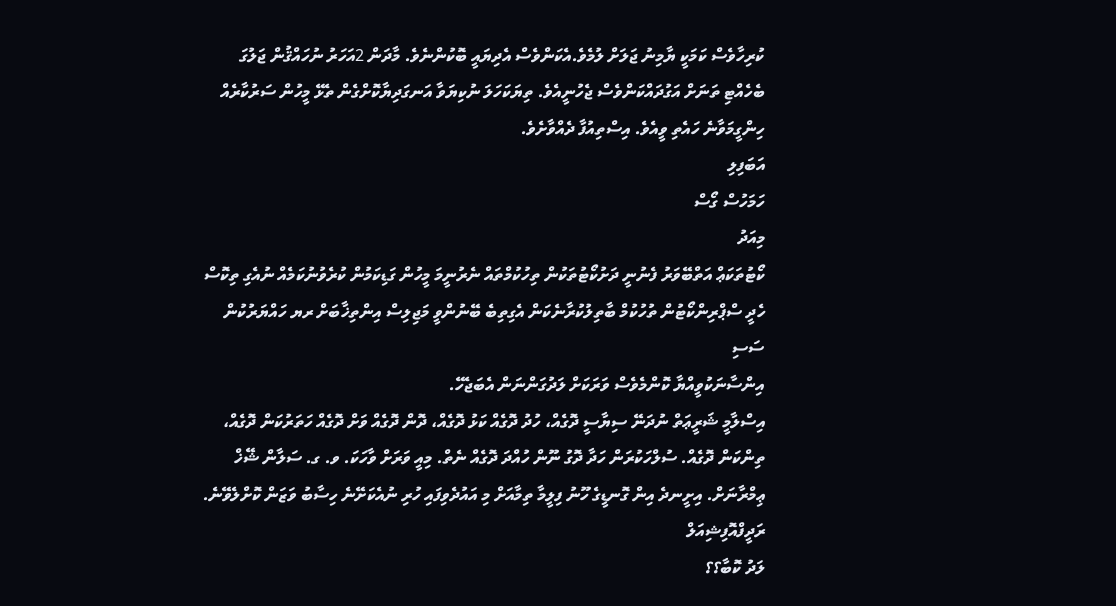ކުރިހާވެސް ކަމަކީ ޔާމިނު ޖަލަށް ލުމެވެ.އެކަންވެސް އެދިޔައީ ބޮކުންނެވެ. މާދަން 2އަހަރު ނުހައްޤުން ޖަލުގަ ބެހެއްޓި ތަނަށް އަގުދައްކަންވެސް ޖެހުނީއެވެ. ތިޔަކަހަލަ ނުކިޔަވާ އަނގަދިޔާކޮށްގެން ތެޅޭ މީހުން ސަރުކާރެއް ހިންގީމަވާނެ ހައެތި ވީއެވެ. އިސްތިއުފާ ދެއްވާށެވެ.
އަބަފިލި
ހަމަހުސް ގޯސް
މިއަދު
ކޯޓުތަކަޢް އަތްބޭވަރު ފެނުނީ ދަށުކޯޓުތަކުން ތިހުކުމްތައް ނެރުނީމަ މީހުން ގަޑިކަމުން ކުރެވުނުކަމެއް ނުއެގި ތިކޮސް ހެދީ ސްޕްރިންކޯޓުން ތުހުކުމް ބާތިލުކުރާނެކަން އެގިތިބެ ބޭނުންވީ މަޖިލިސް އިންތިޚާބަށް ރޔ ހައްޔަރުކުން
ސަސި
އިންސާނަކުވީއްޔާ ކޮންމެވެސް ވަރަކަށް ލަދުގަންނަން އެބަޖެހޭ.
އިސްލާމީ ޝަރީޢަތް ނުދަނޭ ސިޔާސީ ދޮގެއް، ހުދު ދޮގެއް ކަޅު ދޮގެއް، ދޮން ދޮގެއް ވަށް ދޮގެއް ހަތަރުކަން ދޮގެއް، ތިންކަން ދޮގެއް. ސުލްހަކުރަން ހަދާ ދޮގު ނޫން ހުއްދަ ދޮގެއް ނެތް. މިއީ ވަރަށް ވާހަކަ. ވ. ގ. ސަލާން ޝޭޚް ޢިމްރާނަށް. އިށީނދެ އިން ގޮނޑީގެ ހޫނު ފިލީމާ ތިމާއަށް މި އައުދެވިފައި ހުރި ނުއެކަށޭނެ ހިސާބު ވަޒަން ކޮށްލެވޭނެ.
ރަދީފްއޮފިޝިއަލް
ލަދު ކޮބާ؟؟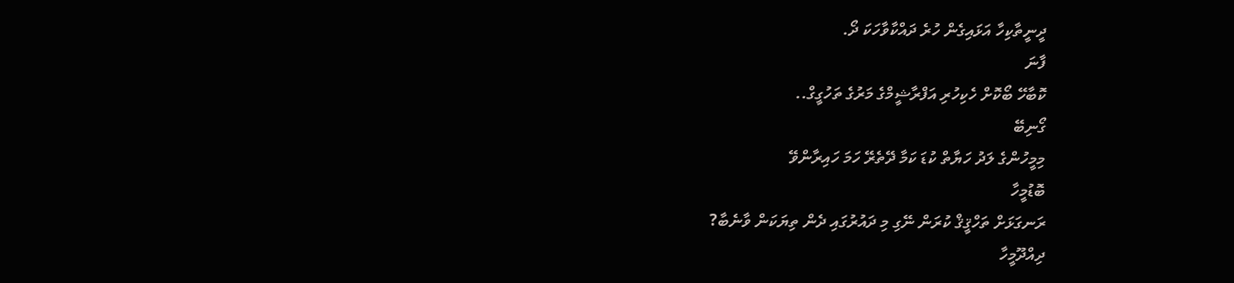ދީނީތާކިހާ އަޅައިގެން ހުރެ ދައްކާވާހަކަ ދޯ.
ފާނަ
ކޮބާހޭ ބޯކޮށް ހެކިހުރި އަފްރާޝީމްގެ މަރުގެ ތަހުގީގް..
ގޯނިބޭ
މިމީހުންގެ ލަދު ހަޔާތް ކުޑަ ކަމާ ދޭތެރޭ ހަމަ ހައިރާންވޭ
ބޮޑުމީހާ
ރަނގަޅަށް ތަހްޤީޤް ކުރަން ނޭގި މި ދައުރުގައި ދެން ތިޔަކަން ވާނެބާ?
ދިއްދޫމީހާ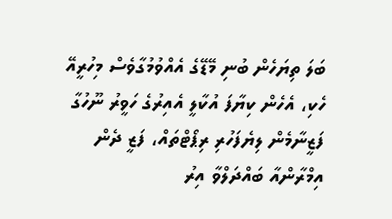ބަލަ ތިޔަހެން ބުނި މޭޑޭގެ އެއްވުމުގާވެސް މިހުރީއޭ ހެކި، އެހެން ކިޔާފަ އުކާލީ އެއިރުގެ ހަވީރު ނޫހުގާ ފަޒީނާމެން ލިޔެފަހުރި ރިޕޯޓްތައް، ފަޒީ ދެން އިމްރާންއާ ބައްދަލްވާ އިރު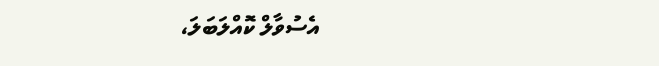އެސުވާލް ކޮއްލަބަލަ،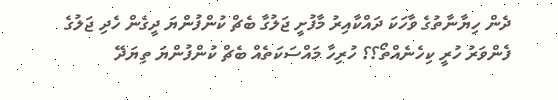ދެން ހިޔާނާތުގެ ވާހަކަ ދައްކާއިރު މާފުށީ ޖަލުގާ ބެޗް ކުންފުންޔަ ދީގެން ހެދި ޖަލުގެ ފެންވަރު ހުރީ ކިހެނެއްތޯ؟؟ ހުރިހާ މައްސަކަތެއް ބެޗް ކުންފުންޔަ ތިޔަދޭ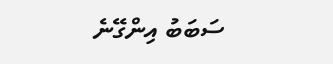ސަބަބު އިންގޭނެ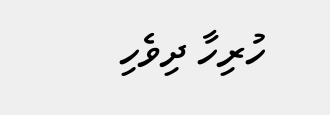ހުރިހާ ދިވެހި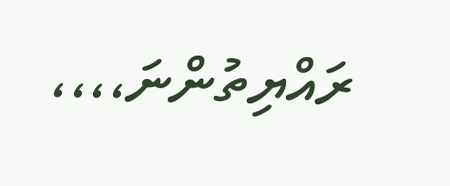ރައްޔިތުންނަ،،،،